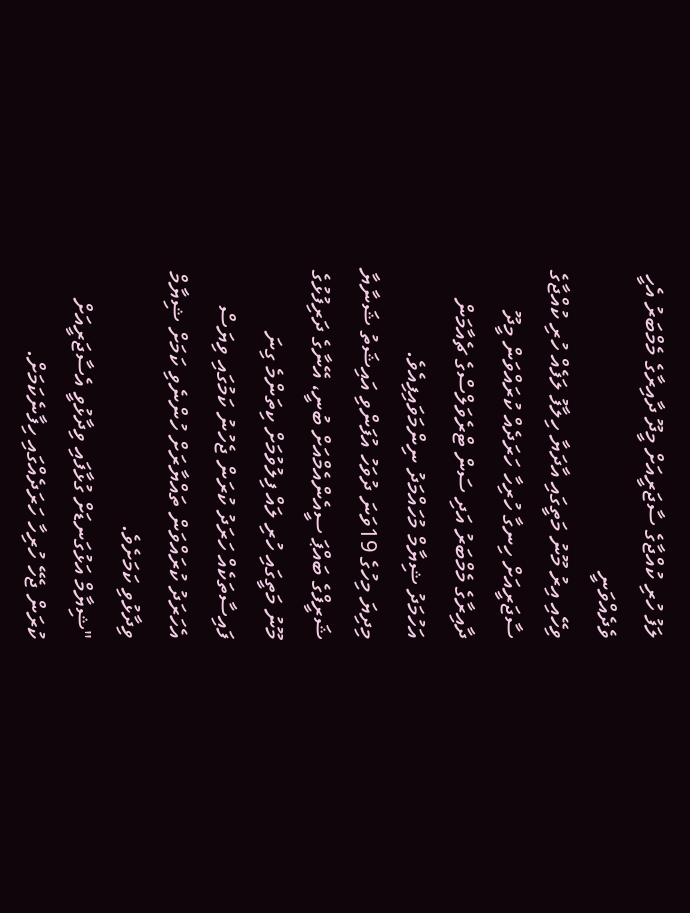ލަފު ހުރި ކުއްޖާގެ ސާޖަރީއަށް މީދޫ ދާއިރާގެ މެމްބަރު އެހީ ވެދެއްވަނީ
ވިހޭއި އިރު މޫނު މަތީގައި އާދަޔާ ހިލާފު ލަފެއް ހުރި ކުއްޖާގެ ސާޖަރީއަށް ހިނގާ ހުރިހާ ހަރަދެއް ކުރައްވަން މީދޫ ދާއިރާގެ މެމްބަރު އަދި ސަން ޓްރެވަލްސްގެ ޗެއާމަން އަހުމަދު ޝިޔާމް މުހައްމަދު ނިންމަވައިފިއެވެ.
މިދިޔަ މިހުގެ 19ވަނަ ދުވަހު އުފަންވި އައިޝަތު ޝަނާޔާ ޝަރީފްގެ ބައްޕަ ސީއެންއެމްއަށް ބުނީ، އޭނާގެ ދަރިފުޅުގެ މޫނު މަތީގައި ހުރި ލައް ފިލުވުމަށް ކިތަންމެ ގިނަ ފައިސާތަކެއް ހަރަދު ކުރަން ޖެހުނު ކަމުގައި ވިޔަސް އެހަރަދު ކުރައްވަން ތައްޔާރަށް ހުންނެވި ކަމަށް ޝިޔާމް ވިދާޅުވި ކަމަށެވެ.
"ޝިޔާމް އަޅުގަނޑަށް ގުޅާފައި ވިދާޅުވީ އެސާޖަރީއަށް ކުރަން ޖެހޭ ހުރިހާ ހަރަދެއްގައި ހިފާނެކަމަށް.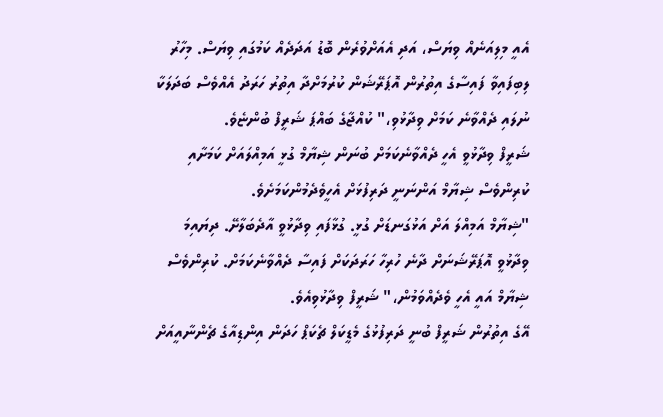އެއީ މިލިއަނެއް ވިޔަސް، އަދި އެއަށްވުރެން ބޮޑު އަދަދެއް ކަމުގައި ވިޔަސް. މިހާރު ލިބިފައިވާ ފައިސާގެ އިތުރުން އޮޕަރޭޝަން ކުރުމަށްދާ އިތުރު ހަރަދު އެއްވެސް ބަދަލަކާ ނުލައި ދެއްވާނެ ކަމަށް ވިދާޅުވި،" ކުއްޖާގެ ބައްޕަ ޝަރީފް ބުންޏެވެ.
ޝަރީފް ވިދާޅުވީ އެހީ ދެއްވާނެކަމަށް ބުނަން ޝިޔާމް ގުޅީ އަމިއްލައަށް ކަމަށާއި ކުރިންވެސް ޝިޔާމް އަންނަނީ ދަރިފުޅަށް އެހީވެދެމުންކަމަށެވެ.
"ޝިޔާމް އަމިއްލަ އަށް އަޅުގަނޑަށް ގުޅީ. ގުޅާފައި ވިދާޅުވީ އާދެބަލާށޭ. ދިޔައިމަ ވިދާޅުވީ އޮޕަރޭޝަނަށް ދާނެ ހުރިހާ ހަރަދަކަށް ފައިސާ ދެއްވާނެކަމަށް. ކުރިންވެސް ޝިޔާމް އައީ އެހީ ވެދެއްވަމުން،" ޝަރީފް ވިދާޅުވިއެވެ.
އޭގެ އިތުރުން ޝަރީފް ބުނީ ދަރިފުޅުގެ މެޑީކަލް ޗެކަޕް ހަދަން އިންޑިއާގެ ޗެންނާއީއަށް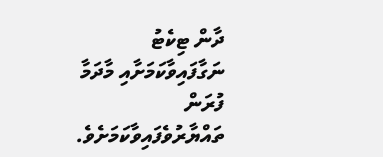ދާން ޓިކެޓު ނަގާފައިވާކަމަށާއި މާދަމާ ފުރަން ތައްޔާރުވެފައިވާކަމަށެވެ.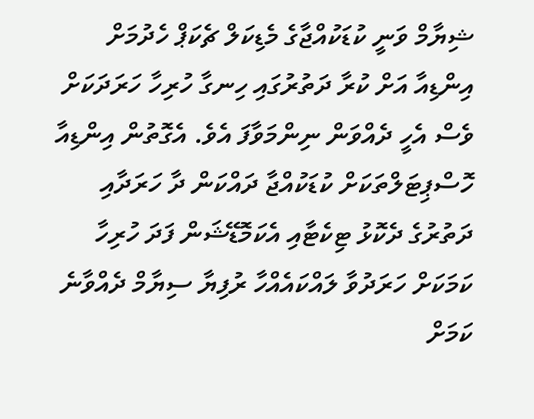ޝިޔާމް ވަނީ ކުޑަކުއްޖާގެ މެޑިކަލް ޗެކަޕް ހެދުމަށް އިންޑިއާ އަށް ކުރާ ދަތުރުގައި ހިނގާ ހުރިހާ ހަރަދަކަށް ވެސް އެހީ ދެއްވަން ނިންމަވާފަ އެވެ. އެގޮތުން އިންޑިއާ ހޮސްޕިޓަލްތަކަށް ކުޑަކުއްޖާ ދައްކަން ދާ ހަރަދާއި ދަތުރުގެ ދެކޮޅު ޓިކެޓާއި އެކަމޮޑޭޝަން ފަދަ ހުރިހާ ކަމަކަށް ހަރަދުވާ ލައްކައެއްހާ ރުފިޔާ ސިޔާމް ދެއްވާނެ ކަމަށް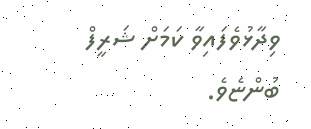ވިދާޅުވެފައިވާ ކަމަށް ޝަރީފް ބުންޏެވެ.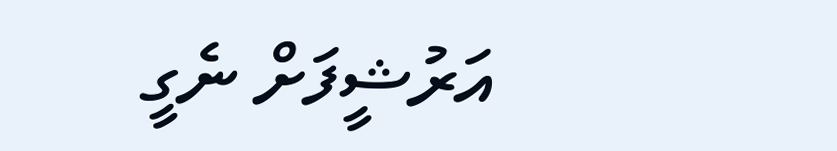އަރުޝީފަށް ނެގީ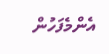އެންމެފަހުން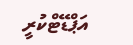އަޕްޑޭޓްކުރީ